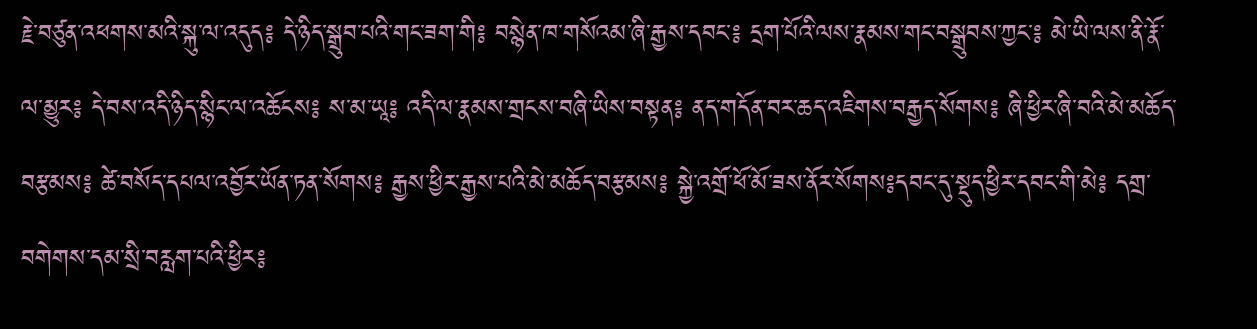རྗེ་བཙུན་འཕགས་མའི་སྐུ་ལ་འདུད༔ དེ་ཉིད་སྒྲུབ་པའི་གང་ཟག་གི༔ བསྙེན་ཁ་གསོའམ་ཞི་རྒྱས་དབང་༔ དྲག་པོའི་ལས་རྣམས་གང་བསྒྲུབས་ཀྱང་༔ མེ་ཡི་ལས་ནི་རྣོ་ལ་མྱུར༔ དེ་བས་འདི་ཉིད་སྙིང་ལ་འཆོངས༔ ས་མ་ཡཱ༔ འདི་ལ་རྣམས་གྲངས་བཞི་ཡིས་བསྟན༔ ནད་གདོན་བར་ཆད་འཇིགས་བརྒྱད་སོགས༔ ཞི་ཕྱིར་ཞི་བའི་མེ་མཆོད་བརྩམས༔ ཚེ་བསོད་དཔལ་འབྱོར་ཡོན་ཏན་སོགས༔ རྒྱས་ཕྱིར་རྒྱས་པའི་མེ་མཆོད་བརྩམས༔ སྐྱེ་འགྲོ་ཕོ་མོ་ཟས་ནོར་སོགས༔དབང་དུ་སྡུད་ཕྱིར་དབང་གི་མེ༔ དགྲ་བགེགས་དམ་སྲི་བརླག་པའི་ཕྱིར༔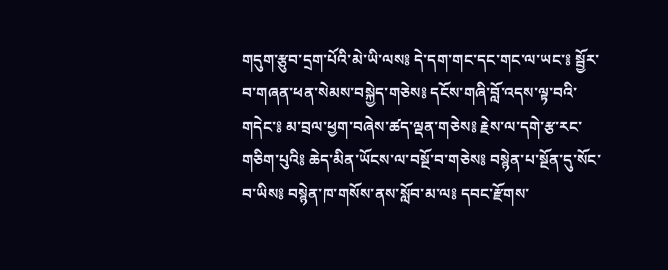གདུག་རྩུབ་དྲག་པོའི་མེ་ཡི་ལས༔ དེ་དག་གང་དང་གང་ལ་ཡང་༔ སྦྱོར་བ་གཞན་ཕན་སེམས་བསྐྱེད་གཅེས༔ དངོས་གཞི་བློ་འདས་ལྟ་བའི་གདེང་༔ མ་བྲལ་ཕྱག་བཞེས་ཚད་ལྡན་གཅེས༔ རྗེས་ལ་དགེ་རྩ་རང་གཅིག་པུའི༔ ཆེད་མིན་ཡོངས་ལ་བསྔོ་བ་གཅེས༔ བསྙེན་པ་སྔོན་དུ་སོང་བ་ཡིས༔ བསྙེན་ཁ་གསོས་ནས་སློབ་མ་ལ༔ དབང་རྫོགས་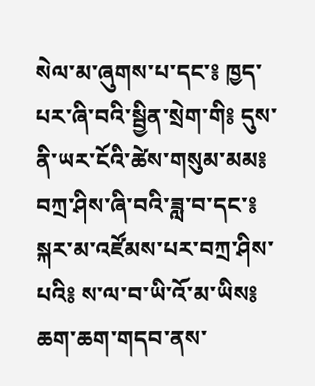སེལ་མ་ཞུགས་པ་དང་༔ ཁྱད་པར་ཞི་བའི་སྦྱིན་སྲེག་གི༔ དུས་ནི་ཡར་ངོའི་ཚེས་གསུམ་མམ༔ བཀྲ་ཤིས་ཞི་བའི་ཟླ་བ་དང་༔ སྐར་མ་འཛོམས་པར་བཀྲ་ཤིས་པའི༔ ས་ལ་བ་ཡི་འོ་མ་ཡིས༔ ཆག་ཆག་གདབ་ནས་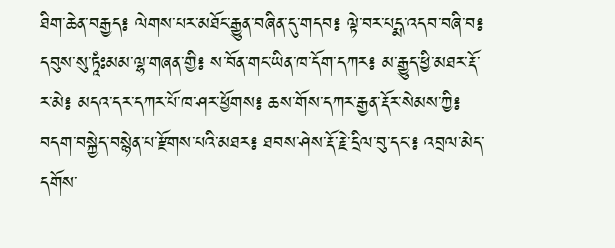ཐིག་ཆེན་བརྒྱད༔ ལེགས་པར་མཐོང་རྒྱུན་བཞིན་དུ་གདབ༔ ལྟེ་བར་པདྨ་འདབ་བཞི་བ༔ དབུས་སུ་ཏཱཾཿམམ་ལྷ་གཞན་གྱི༔ ས་བོན་གང་ཡིན་ཁ་དོག་དཀར༔ མ་རྒྱུད་ཕྱི་མཐར་རྡོ་ར་མེ༔ མདའ་དར་དཀར་པོ་ཁ་ཤར་ཕྱོགས༔ ཆས་གོས་དཀར་རྒྱན་རྡོར་སེམས་ཀྱི༔ བདག་བསྐྱེད་བསྙེན་པ་རྫོགས་པའི་མཐར༔ ཐབས་ཤེས་རྡོ་རྗེ་དྲིལ་བུ་དང་༔ འབྲལ་མེད་དགོས་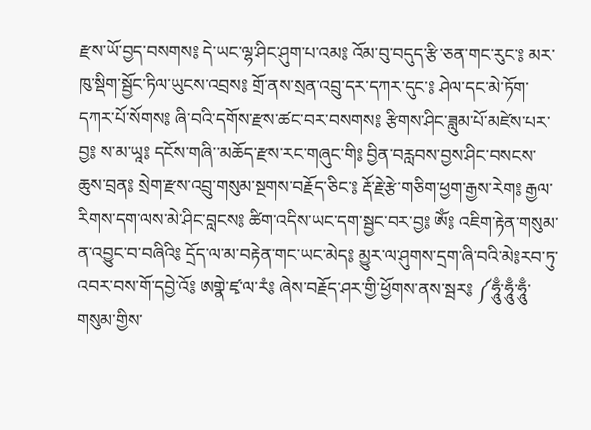རྫས་ཡོ་བྱད་བསགས༔ དེ་ཡང་ལྷ་ཤིང་ཤུག་པ་འམ༔ འོམ་བུ་བདུད་རྩི་ཅན་གང་རུང་༔ མར་ཁུ་སྡིག་སྦྱོང་ཏིལ་ཡུངས་འབྲས༔ གྲོ་ནས་སྲན་འབྲུ་དར་དཀར་དུང་༔ ཤེལ་དང་མེ་ཏོག་དཀར་པོ་སོགས༔ ཞི་བའི་དགོས་རྫས་ཚང་བར་བསགས༔ རྩིགས་ཤིང་ཟླུམ་པོ་མཛེས་པར་བྱ༔ ས་མ་ཡཱ༔ དངོས་གཞི་་མཆོད་རྫས་རང་གཞུང་གི༔ བྱིན་བརླབས་བྱས་ཤིང་བསངས་ཆུས་བྲན༔ སྲེག་རྫས་འབྲུ་གསུམ་སྔགས་བརྗོད་ཅིང་༔ རྡོ་རྗེ་རྩེ་གཅིག་ཕྱག་རྒྱས་རེག༔ རྒྱལ་རིགས་དག་ལས་མེ་ཤིང་བླངས༔ ཚིག་འདིས་ཡང་དག་སྦྱང་བར་བྱ༔ ཨོཾ༔ འཇིག་རྟེན་གསུམ་ན་འབྱུང་བ་བཞིའི༔ དྲོད་ལ་མ་བརྟེན་གང་ཡང་མེད༔ མྱུར་ལ་ཤུགས་དྲག་ཞི་བའི་མེ༔རབ་ཏུ་འབར་བས་གོ་དབྱེ་འོ༔ ཨགྣེ་ཛྭ་ལ་རཾ༔ ཞེས་བརྗོད་ཤར་གྱི་ཕྱོགས་ནས་སྦར༔ ༼ཧཱུྃ་ཧཱུྃ་ཧཱུྃ་གསུམ་གྱིས་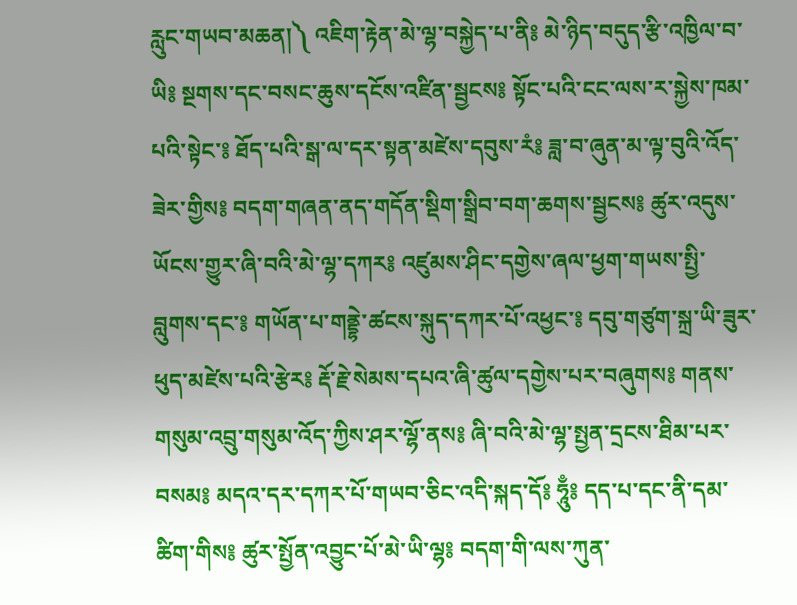རླུང་གཡབ་མཆན།༽ འཇིག་རྟེན་མེ་ལྷ་བསྐྱེད་པ་ནི༔ མེ་ཉིད་བདུད་རྩི་འཁྱིལ་བ་ཡི༔ སྔགས་དང་བསང་ཆུས་དངོས་འཛིན་སྦྱངས༔ སྟོང་པའི་ངང་ལས་ར་སྐྱེས་ཁམ་པའི་སྟེང་༔ ཐོད་པའི་སྒ་ལ་དར་སྟན་མཛེས་དབུས་རཾ༔ ཟླ་བ་ཞུན་མ་ལྟ་བུའི་འོད་ཟེར་གྱིས༔ བདག་གཞན་ནད་གདོན་སྡིག་སྒྲིབ་བག་ཆགས་སྦྱངས༔ ཚུར་འདུས་ཡོངས་གྱུར་ཞི་བའི་མེ་ལྷ་དཀར༔ འཛུམས་ཤིང་དགྱེས་ཞལ་ཕྱག་གཡས་སྤྱི་བླུགས་དང་༔ གཡོན་པ་གནྡྷེ་ཚངས་སྐུད་དཀར་པོ་འཕྱང་༔ དབུ་གཙུག་སྐྲ་ཡི་ཟུར་ཕུད་མཛེས་པའི་རྩེར༔ རྡོ་རྗེ་སེམས་དཔའ་ཞི་ཚུལ་དགྱེས་པར་བཞུགས༔ གནས་གསུམ་འབྲུ་གསུམ་འོད་ཀྱིས་ཤར་ལྷོ་ནས༔ ཞི་བའི་མེ་ལྷ་སྤྱན་དྲངས་ཐིམ་པར་བསམ༔ མདའ་དར་དཀར་པོ་གཡབ་ཅིང་འདི་སྐད་དོ༔ ཧཱུྃ༔ དད་པ་དང་ནི་དམ་ཚིག་གིས༔ ཚུར་སྤྱོན་འབྱུང་པོ་མེ་ཡི་ལྷ༔ བདག་གི་ལས་ཀུན་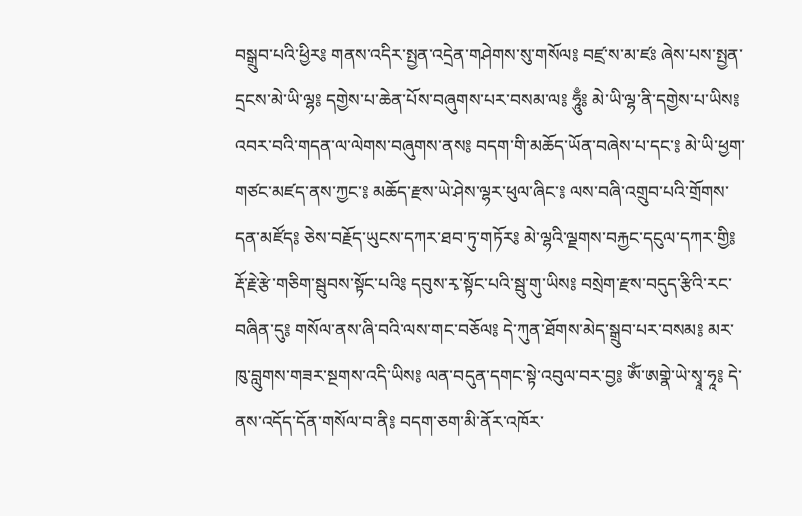བསྒྲུབ་པའི་ཕྱིར༔ གནས་འདིར་སྤྱན་འདྲེན་གཤེགས་སུ་གསོལ༔ བཛྲ་ས་མ་ཛཿ ཞེས་པས་སྤྱན་དྲངས་མེ་ཡི་ལྷ༔ དགྱེས་པ་ཆེན་པོས་བཞུགས་པར་བསམ་ལ༔ ཧཱུྃ༔ མེ་ཡི་ལྷ་ནི་དགྱེས་པ་ཡིས༔ འབར་བའི་གདན་ལ་ལེགས་བཞུགས་ནས༔ བདག་གི་མཆོད་ཡོན་བཞེས་པ་དང་༔ མེ་ཡི་ཕྱག་གཙང་མཛད་ནས་ཀྱང་༔ མཆོད་རྫས་ཡེ་ཤེས་ལྷར་ཕུལ་ཞིང་༔ ལས་བཞི་འགྲུབ་པའི་གྲོགས་དན་མཛོད༔ ཅེས་བརྗོད་ཡུངས་དཀར་ཐབ་ཏུ་གཏོར༔ མེ་ལྷའི་ལྗགས་བརྐྱང་དངུལ་དཀར་གྱི༔ རྡོ་རྗེ་རྩེ་གཅིག་སྦུབས་སྟོང་པའི༔ དབུས་རྭ་སྟོང་པའི་སྦུ་གུ་ཡིས༔ བསྲེག་རྫས་བདུད་རྩིའི་རང་བཞིན་དུ༔ གསོལ་ནས་ཞི་བའི་ལས་གང་བཅོལ༔ དེ་ཀུན་ཐོགས་མེད་སྒྲུབ་པར་བསམ༔ མར་ཁུ་བླུགས་གཟར་སྔགས་འདི་ཡིས༔ ལན་བདུན་དགང་སྟེ་འབུལ་བར་བྱ༔ ཨོཾ་ཨགྣེ་ཡེ་སྭཱ་ཧཱ༔ དེ་ནས་འདོད་དོན་གསོལ་བ་ནི༔ བདག་ཅག་མི་ནོར་འཁོར་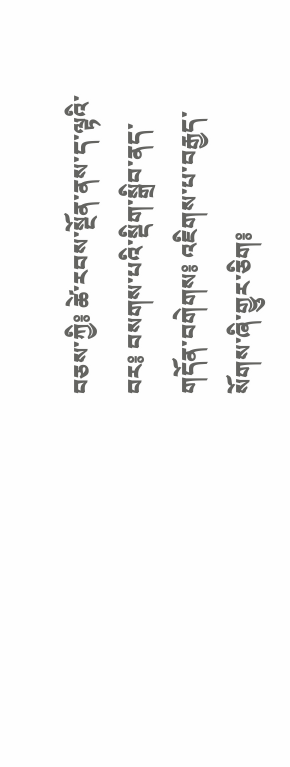བཅས་ཀྱི༔ ཚེ་རབས་སྔོན་ནས་ད་ལྟའི་བར༔ བསགས་པའི་སྡིག་སྒྲིབ་ནད་གདོན་བགེགས༔ འཇིགས་པ་བརྒྱད་སོགས་ཞི་གྱུར་ཅིག༔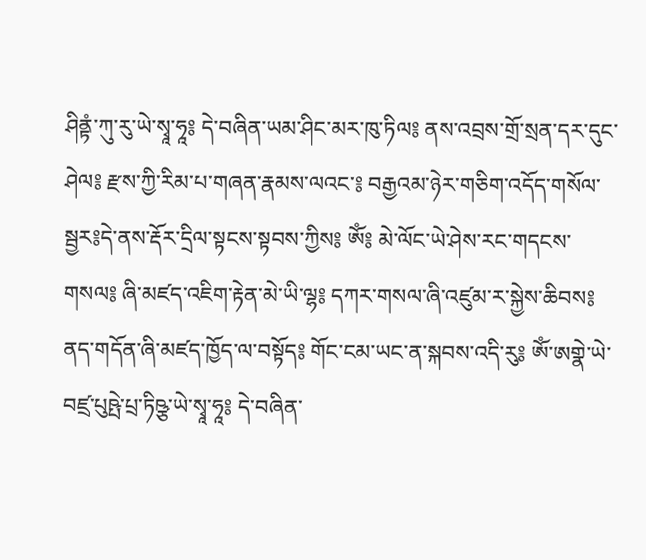ཤིནྟཾ་ཀུ་རུ་ཡེ་སྭཱ་ཧཱ༔ དེ་བཞིན་ཡམ་ཤིང་མར་ཁུ་ཏིལ༔ ནས་འབྲས་གྲོ་སྲན་དར་དུང་ཤེལ༔ རྫས་ཀྱི་རིམ་པ་གཞན་རྣམས་ལའང་༔ བརྒྱའམ་ཉེར་གཅིག་འདོད་གསོལ་སྦྱར༔དེ་ནས་རྡོར་དྲིལ་སྟངས་སྟབས་ཀྱིས༔ ཨོཾ༔ མེ་ལོང་ཡེ་ཤེས་རང་གདངས་གསལ༔ ཞི་མཛད་འཇིག་རྟེན་མེ་ཡི་ལྷ༔ དཀར་གསལ་ཞི་འཛུམ་ར་སྐྱེས་ཆིབས༔ ནད་གདོན་ཞི་མཛད་ཁྱོད་ལ་བསྟོད༔ གོང་ངམ་ཡང་ན་སྐབས་འདི་རུ༔ ཨོཾ་ཨགྣེ་ཡེ་བཛྲ་པུཥྤེ་པྲ་ཏིཥྩ་ཡེ་སྭཱ་ཧཱ༔ དེ་བཞིན་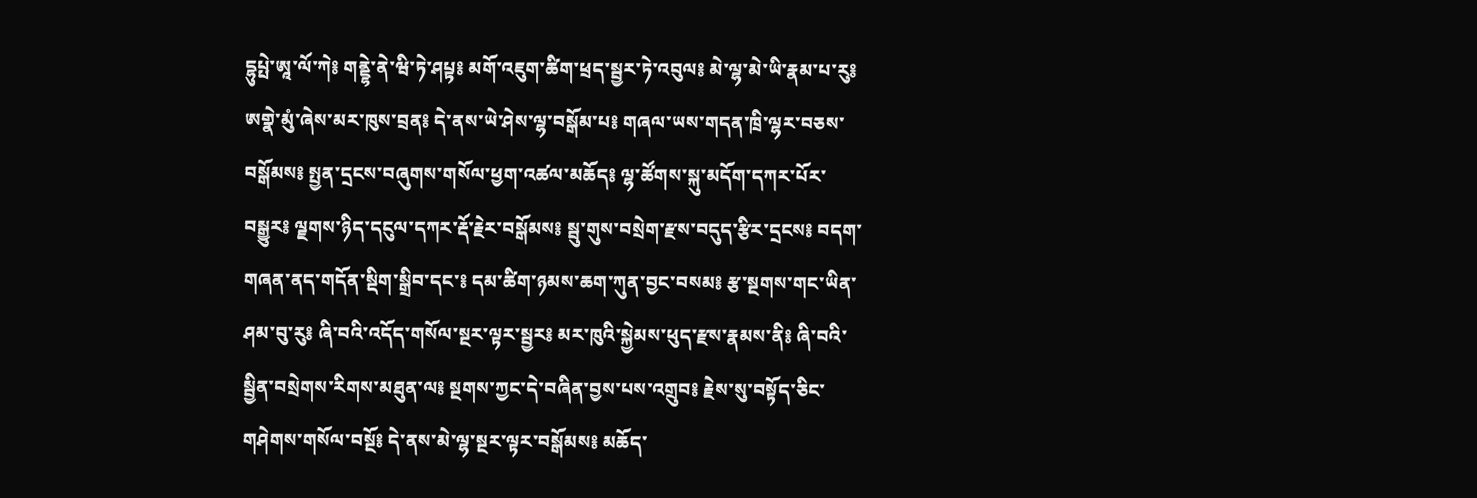དྷུཔྤེ་ཨཱ་ལོ་ཀེ༔ གནྡྷེ་ནེ་ཝི་ཏེ་ཤཔྟ༔ མགོ་འཇུག་ཚིག་ཕྲད་སྦྱར་ཏེ་འབུལ༔ མེ་ལྷ་མེ་ཡི་རྣམ་པ་རུ༔ ཨགྣེ་མུཾ་ཞེས་མར་ཁུས་བྲན༔ དེ་ནས་ཡེ་ཤེས་ལྷ་བསྒོམ་པ༔ གཞལ་ཡས་གདན་ཁྲི་ལྷར་བཅས་བསྒོམས༔ སྤྱན་དྲངས་བཞུགས་གསོལ་ཕྱག་འཚལ་མཆོད༔ ལྷ་ཚོགས་སྐུ་མདོག་དཀར་པོར་བསྒྱུར༔ ལྗགས་ཉིད་དངུལ་དཀར་རྡོ་རྗེར་བསྒོམས༔ སྦུ་གུས་བསྲེག་རྫས་བདུད་རྩིར་དྲངས༔ བདག་གཞན་ནད་གདོན་སྡིག་སྒྲིབ་དང་༔ དམ་ཚིག་ཉམས་ཆག་ཀུན་བྱང་བསམ༔ རྩ་སྔགས་གང་ཡིན་ཤམ་བུ་རུ༔ ཞི་བའི་འདོད་གསོལ་སྔར་ལྟར་སྦྱར༔ མར་ཁུའི་སྐྱེམས་ཕུད་རྫས་རྣམས་ནི༔ ཞི་བའི་སྦྱིན་བསྲེགས་རིགས་མཐུན་ལ༔ སྔགས་ཀྱང་དེ་བཞིན་བྱས་པས་འགྲུབ༔ རྗེས་སུ་བསྟོད་ཅིང་གཤེགས་གསོལ་བསྔོ༔ དེ་ནས་མེ་ལྷ་སྔར་ལྟར་བསྒོམས༔ མཆོད་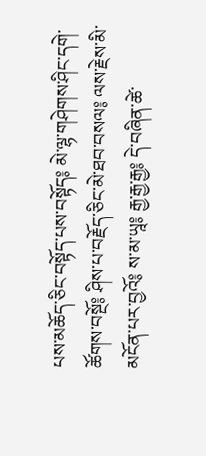པས་མཆོད་ཅིང་བསྟོད་པས་བསྟོད༔ མེ་ལྷ་གཤེགས་ཤིང་དགེ་ཚོགས་བསྔོ༔ ཤིས་པ་བརྗོད་ཅིང་མེ་ཐབ་བསལ༔ ལས་རྗེས་མི་མངོན་པར་བྱའོ༔ ས་མ་ཡཱ༔ རྒྱ་རྒྱ་རྒྱ༔ དེ་བཞིན་ཚེ་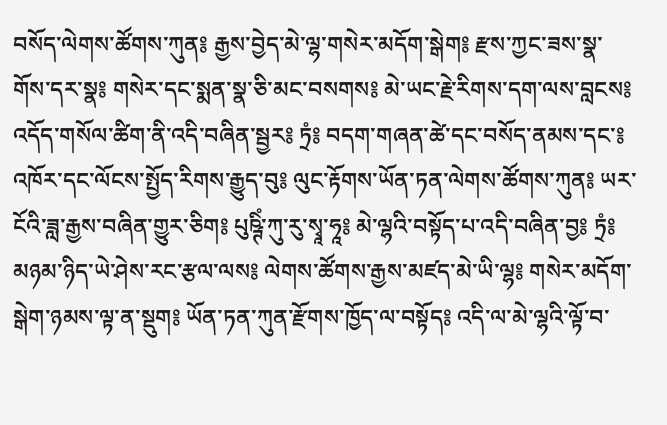བསོད་ལེགས་ཚོགས་ཀུན༔ རྒྱས་བྱེད་མེ་ལྷ་གསེར་མདོག་སྒེག༔ རྫས་ཀྱང་ཟས་སྣ་གོས་དར་སྣ༔ གསེར་དང་སྨན་སྣ་ཅི་མང་བསགས༔ མེ་ཡང་རྗེ་རིགས་དག་ལས་བླངས༔ འདོད་གསོལ་ཚིག་ནི་འདི་བཞིན་སྦྱར༔ ཏྲཾ༔ བདག་གཞན་ཚེ་དང་བསོད་ནམས་དང་༔ འཁོར་དང་ལོངས་སྤྱོད་རིགས་རྒྱུད་བུ༔ ལུང་རྟོགས་ཡོན་ཏན་ལེགས་ཚོགས་ཀུན༔ ཡར་ངོའི་ཟླ་རྒྱས་བཞིན་གྱུར་ཅིག༔ པུཥྚིཾ་ཀུ་རུ་སྭཱ་ཧཱ༔ མེ་ལྷའི་བསྟོད་པ་འདི་བཞིན་བྱ༔ ཏྲཾ༔ མཉམ་ཉིད་ཡེ་ཤེས་རང་རྩལ་ལས༔ ལེགས་ཚོགས་རྒྱས་མཛད་མེ་ཡི་ལྷ༔ གསེར་མདོག་སྒེག་ཉམས་ལྟ་ན་སྡུག༔ ཡོན་ཏན་ཀུན་རྫོགས་ཁྱོད་ལ་བསྟོད༔ འདི་ལ་མེ་ལྷའི་ལྟོ་བ་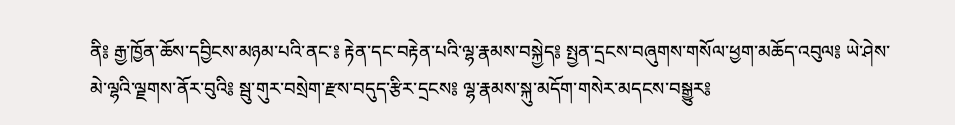ནི༔ རྒྱ་ཁྱོན་ཆོས་དབྱིངས་མཉམ་པའི་ནང་༔ རྟེན་དང་བརྟེན་པའི་ལྷ་རྣམས་བསྐྱེད༔ སྤྱན་དྲངས་བཞུགས་གསོལ་ཕྱག་མཆོད་འབུལ༔ ཡེ་ཤེས་མེ་ལྷའི་ལྗགས་ནོར་བུའི༔ སྦུ་གུར་བསྲེག་རྫས་བདུད་རྩིར་དྲངས༔ ལྷ་རྣམས་སྐུ་མདོག་གསེར་མདངས་བསྒྱུར༔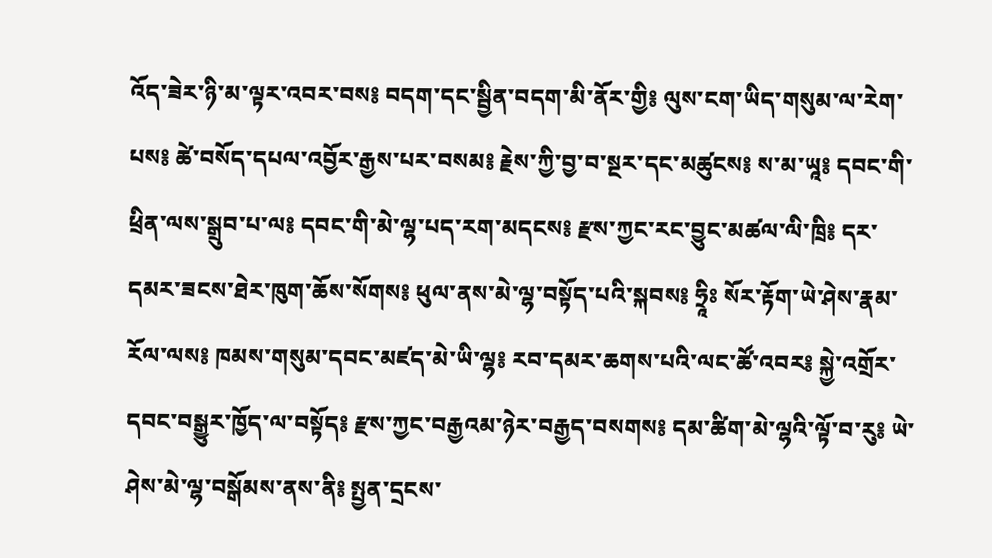འོད་ཟེར་ཉི་མ་ལྟར་འབར་བས༔ བདག་དང་སྦྱིན་བདག་མི་ནོར་གྱི༔ ལུས་ངག་ཡིད་གསུམ་ལ་རེག་པས༔ ཚེ་བསོད་དཔལ་འབྱོར་རྒྱས་པར་བསམ༔ རྗེས་ཀྱི་བྱ་བ་སྔར་དང་མཚུངས༔ ས་མ་ཡཱ༔ དབང་གི་ཕྲིན་ལས་སྒྲུབ་པ་ལ༔ དབང་གི་མེ་ལྷ་པད་རག་མདངས༔ རྫས་ཀྱང་རང་བྱུང་མཚལ་ལི་ཁྲི༔ དར་དམར་ཟངས་ཐེར་ཁུག་ཆོས་སོགས༔ ཕུལ་ནས་མེ་ལྷ་བསྟོད་པའི་སྐབས༔ ཧྲཱིཿ སོར་རྟོག་ཡེ་ཤེས་རྣམ་རོལ་ལས༔ ཁམས་གསུམ་དབང་མཛད་མེ་ཡི་ལྷ༔ རབ་དམར་ཆགས་པའི་ལང་ཚོ་འབར༔ སྐྱེ་འགྲོར་དབང་བསྒྱུར་ཁྱོད་ལ་བསྟོད༔ རྫས་ཀྱང་བརྒྱའམ་ཉེར་བརྒྱད་བསགས༔ དམ་ཚིག་མེ་ལྷའི་ལྟོ་བ་རུ༔ ཡེ་ཤེས་མེ་ལྷ་བསྒོམས་ནས་ནི༔ སྤྱན་དྲངས་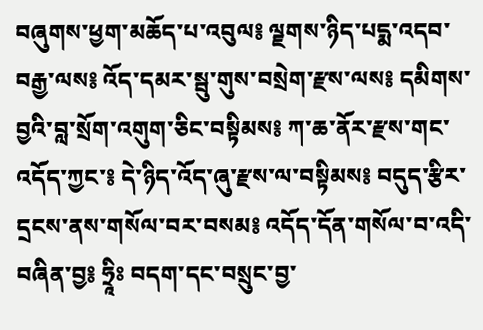བཞུགས་ཕྱག་མཆོད་པ་འབུལ༔ ལྗགས་ཉིད་པདྨ་འདབ་བརྒྱ་ལས༔ འོད་དམར་སྦུ་གུས་བསྲེག་རྫས་ལས༔ དམིགས་བྱའི་བླ་སྲོག་འགུག་ཅིང་བསྟིམས༔ ཀ་ཆ་ནོར་རྫས་གང་འདོད་ཀྱང་༔ དེ་ཉིད་འོད་ཞུ་རྫས་ལ་བསྟིམས༔ བདུད་རྩིར་དྲངས་ནས་གསོལ་བར་བསམ༔ འདོད་དོན་གསོལ་བ་འདི་བཞིན་བྱ༔ ཧྲཱིཿ བདག་དང་བསྲུང་བྱ་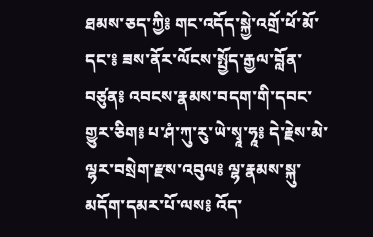ཐམས་ཅད་ཀྱི༔ གང་འདོད་སྐྱེ་འགྲོ་ཕོ་མོ་དང་༔ ཟས་ནོར་ལོངས་སྤྱོད་རྒྱལ་བློན་བཙུན༔ འབངས་རྣམས་བདག་གི་དབང་གྱུར་ཅིག༔ པ་ཤཾ་ཀུ་རུ་ཡེ་སྭཱ་ཧཱ༔ དེ་རྗེས་མེ་ལྷར་བསྲེག་རྫས་འབུལ༔ ལྷ་རྣམས་སྐུ་མདོག་དམར་པོ་ལས༔ འོད་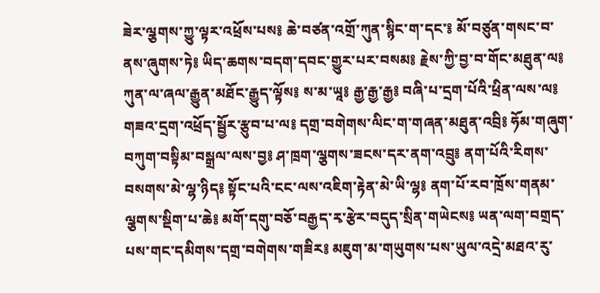ཟེར་ལྕགས་ཀྱུ་ལྟར་འཕྲོས་པས༔ ཆེ་བཙན་འགྲོ་ཀུན་སྙིང་ག་དང་༔ མོ་བཙུན་གསང་བ་ནས་ཞུགས་ཏེ༔ ཡིད་ཆགས་བདག་དབང་གྱུར་པར་བསམ༔ རྗེས་ཀྱི་བྱ་བ་གོང་མཐུན་ལ༔ ཀུན་ལ་ཞལ་རྒྱུན་མཐོང་རྒྱུད་ལྟོས༔ ས་མ་ཡཱ༔ རྒྱ་རྒྱ་རྒྱ༔ བཞི་པ་དྲག་པོའི་ཕྲིན་ལས་ལ༔ གཟའ་དྲག་འཕྲོད་སྦྱོར་རྩུབ་པ་ལ༔ དགྲ་བགེགས་ལིང་ག་གཞན་མཐུན་འབྲི༔ ཧོམ་གཞུག་བཀུག་བསྟིམ་བསྒྲལ་ལས་བྱ༔ ཤ་ཁྲག་ལྕགས་ཟངས་དར་ནག་འབྲུ༔ ནག་པོའི་རིགས་བསགས་མེ་ལྷ་ཉིད༔ སྟོང་པའི་ངང་ལས་འཇིག་རྟེན་མེ་ཡི་ལྷ༔ ནག་པོ་རབ་ཁྲོས་གནམ་ལྕགས་སྡིག་པ་ཆེ༔ མགོ་དགུ་བཅོ་བརྒྱད་རྭ་རྩེར་བདུད་སྲིན་གཡེངས༔ ཡན་ལག་བགྲད་པས་གང་དམིགས་དགྲ་བགེགས་གཟིར༔ མཇུག་མ་གཡུགས་པས་ཡུལ་འདྲེ་མཐའ་རུ་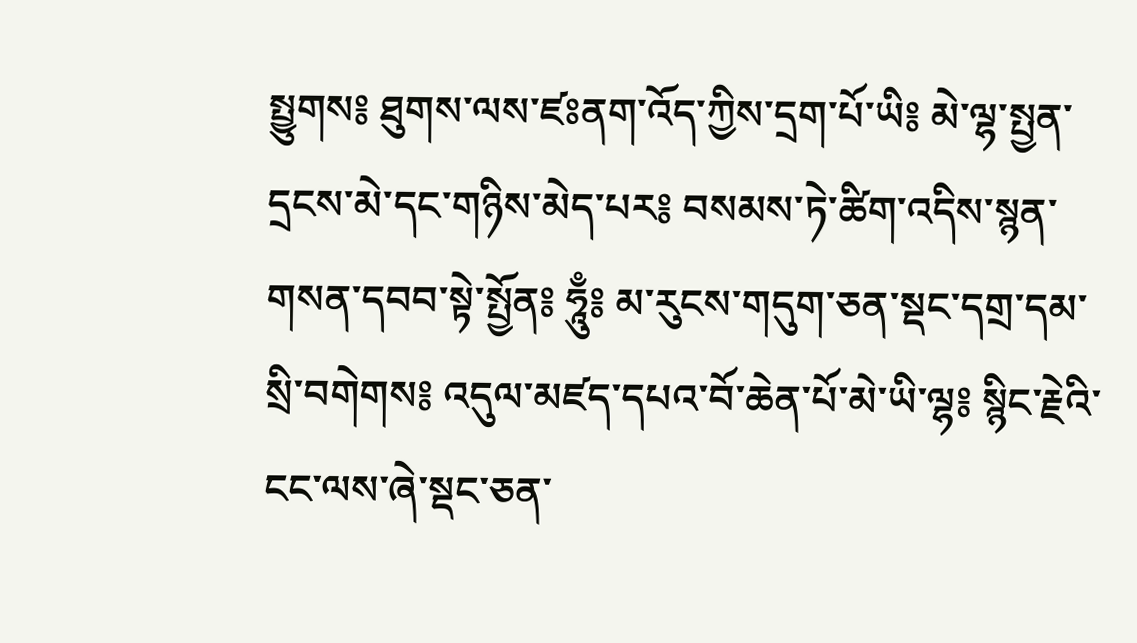སྤྱུགས༔ ཐུགས་ལས་ཛཿནག་འོད་ཀྱིས་དྲག་པོ་ཡི༔ མེ་ལྷ་སྤྱན་དྲངས་མེ་དང་གཉིས་མེད་པར༔ བསམས་ཏེ་ཚིག་འདིས་སྙན་གསན་དབབ་སྟེ་སྤྱོན༔ ཧཱུྃ༔ མ་རུངས་གདུག་ཅན་སྡང་དགྲ་དམ་སྲི་བགེགས༔ འདུལ་མཛད་དཔའ་བོ་ཆེན་པོ་མེ་ཡི་ལྷ༔ སྙིང་རྗེའི་ངང་ལས་ཞེ་སྡང་ཅན་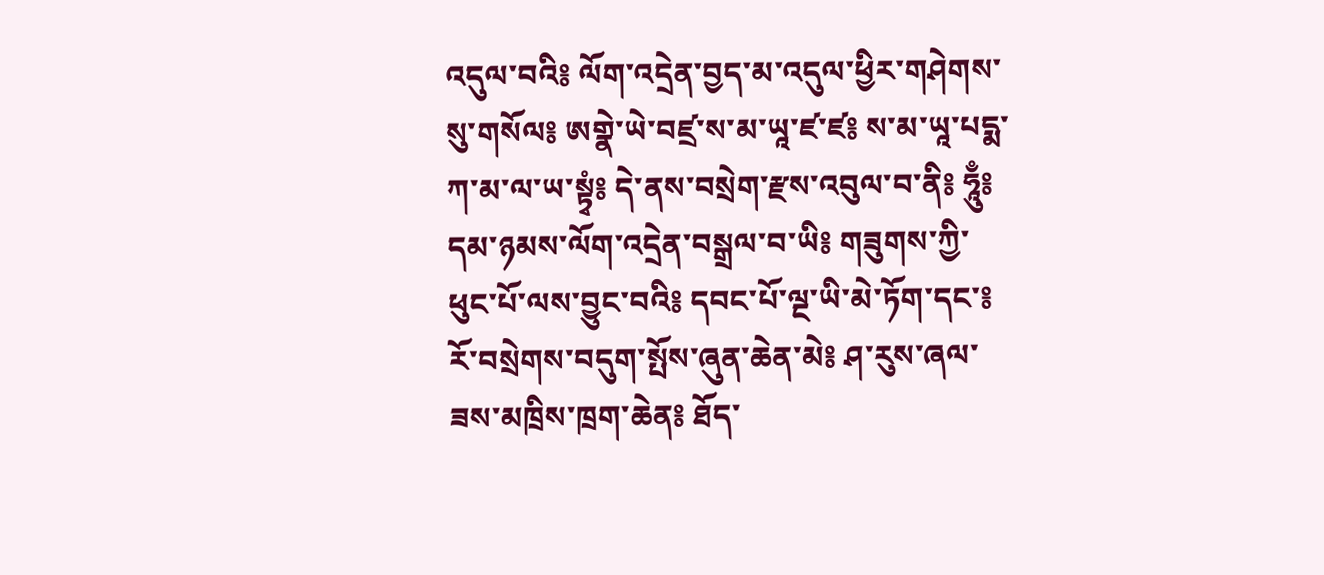འདུལ་བའི༔ ལོག་འདྲེན་བྱད་མ་འདུལ་ཕྱིར་གཤེགས་སུ་གསོལ༔ ཨགྣེ་ཡེ་བཛྲ་ས་མ་ཡཱ་ཛ་ཛ༔ ས་མ་ཡཱ་པདྨ་ཀ་མ་ལ་ཡ་སྟྭཾ༔ དེ་ནས་བསྲེག་རྫས་འབུལ་བ་ནི༔ ཧཱུྃ༔ དམ་ཉམས་ལོག་འདྲེན་བསྒྲལ་བ་ཡི༔ གཟུགས་ཀྱི་ཕུང་པོ་ལས་བྱུང་བའི༔ དབང་པོ་ལྔ་ཡི་མེ་ཏོག་དང་༔ རོ་བསྲེགས་བདུག་སྤོས་ཞུན་ཆེན་མེ༔ ཤ་རུས་ཞལ་ཟས་མཁྲིས་ཁྲག་ཆེན༔ ཐོད་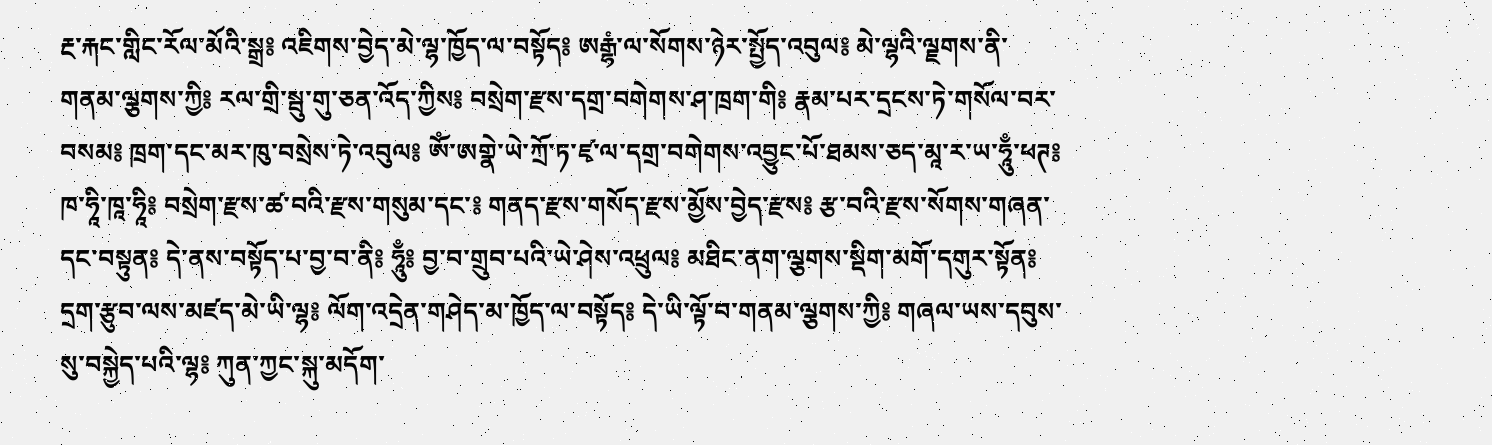རྔ་རྐང་གླིང་རོལ་མོའི་སྒྲ༔ འཇིགས་བྱེད་མེ་ལྷ་ཁྱོད་ལ་བསྟོད༔ ཨརྒྷཾ་ལ་སོགས་ཉེར་སྤྱོད་འབུལ༔ མེ་ལྷའི་ལྗགས་ནི་གནམ་ལྕགས་ཀྱི༔ རལ་གྲི་སྦུ་གུ་ཅན་འོད་ཀྱིས༔ བསྲེག་རྫས་དགྲ་བགེགས་ཤ་ཁྲག་གི༔ རྣམ་པར་དྲངས་ཏེ་གསོལ་བར་བསམ༔ ཁྲག་དང་མར་ཁུ་བསྲེས་ཏེ་འབུལ༔ ཨོཾ་ཨགྣེ་ཡེ་ཀྲོ་ཏ་ཛྭ་ལ་དགྲ་བགེགས་འབྱུང་པོ་ཐམས་ཅད་མཱ་ར་ཡ་ཧཱུྃ་ཕཊ༔ ཁ་ཧཱི་ཁཱ་ཧཱི༔ བསྲེག་རྫས་ཚ་བའི་རྫས་གསུམ་དང་༔ གནད་རྫས་གསོད་རྫས་མྱོས་བྱེད་རྫས༔ རྩ་བའི་རྫས་སོགས་གཞན་དང་བསྟུན༔ དེ་ནས་བསྟོད་པ་བྱ་བ་ནི༔ ཧཱུྃ༔ བྱ་བ་གྲུབ་པའི་ཡེ་ཤེས་འཕྲུལ༔ མཐིང་ནག་ལྕགས་སྡིག་མགོ་དགུར་སྟོན༔ དྲག་རྩུབ་ལས་མཛད་མེ་ཡི་ལྷ༔ ལོག་འདྲེན་གཤེད་མ་ཁྱོད་ལ་བསྟོད༔ དེ་ཡི་ལྟོ་བ་གནམ་ལྕགས་ཀྱི༔ གཞལ་ཡས་དབུས་སུ་བསྐྱེད་པའི་ལྷ༔ ཀུན་ཀྱང་སྐུ་མདོག་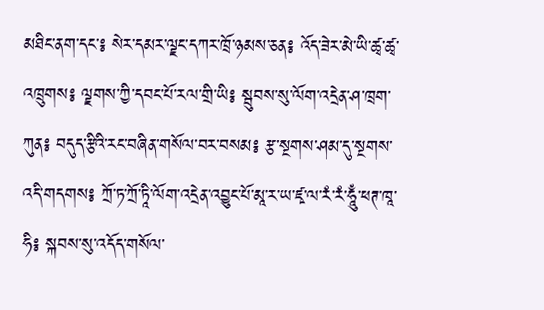མཐིང་ནག་དང་༔ སེར་དམར་ལྗང་དཀར་ཁྲོ་ཉམས་ཅན༔ འོད་ཟེར་མེ་ཡི་ཚྭ་ཚྭ་འཁྲུགས༔ ལྗགས་ཀྱི་དབང་པོ་རལ་གྲི་ཡི༔ སྦུབས་སུ་ལོག་འདྲེན་ཤ་ཁྲག་ཀུན༔ བདུད་རྩིའི་རང་བཞིན་གསོལ་བར་བསམ༔ རྩ་སྔགས་ཤམ་དུ་སྔགས་འདི་གདགས༔ ཀྲོ་ཏ་ཀྲོ་ཏཱི་ལོག་འདྲེན་འབྱུང་པོ་མཱ་ར་ཡ་ཛྭ་ལ་རཾ་རཾ་ཧཱུྃ་ཕཊ་ཁཱ་ཧི༔ སྐབས་སུ་འདོད་གསོལ་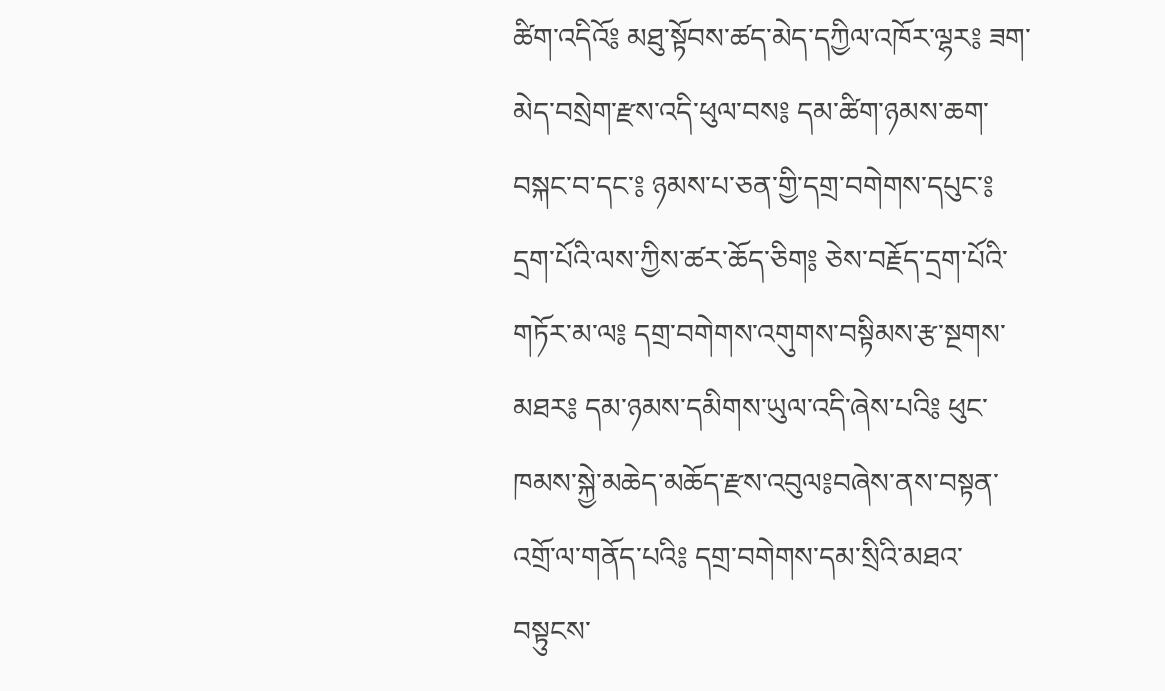ཚིག་འདིའོ༔ མཐུ་སྟོབས་ཚད་མེད་དཀྱིལ་འཁོར་ལྷར༔ ཟག་མེད་བསྲེག་རྫས་འདི་ཕུལ་བས༔ དམ་ཚིག་ཉམས་ཆག་བསྐང་བ་དང་༔ ཉམས་པ་ཅན་གྱི་དགྲ་བགེགས་དཔུང་༔ དྲག་པོའི་ལས་ཀྱིས་ཚར་ཆོད་ཅིག༔ ཅེས་བརྗོད་དྲག་པོའི་གཏོར་མ་ལ༔ དགྲ་བགེགས་འགུགས་བསྟིམས་རྩ་སྔགས་མཐར༔ དམ་ཉམས་དམིགས་ཡུལ་འདི་ཞེས་པའི༔ ཕུང་ཁམས་སྐྱེ་མཆེད་མཆོད་རྫས་འབུལ༔བཞེས་ནས་བསྟན་འགྲོ་ལ་གནོད་པའི༔ དགྲ་བགེགས་དམ་སྲིའི་མཐའ་བསྟུངས་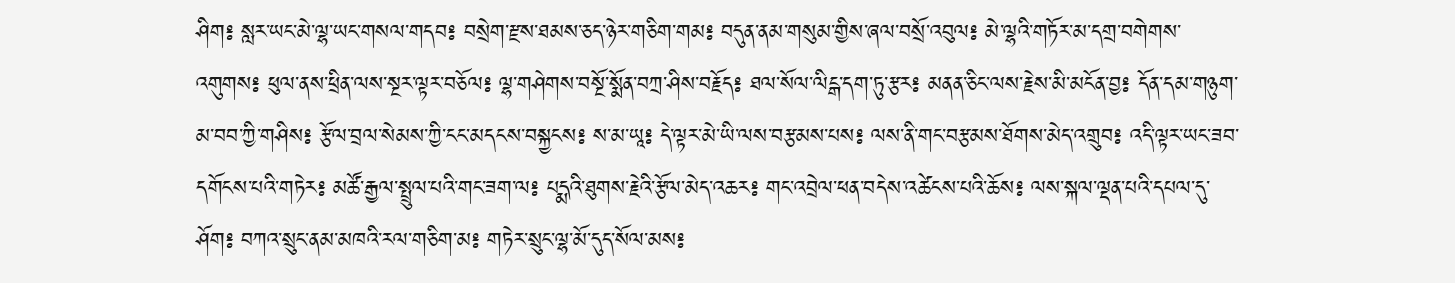ཤིག༔ སླར་ཡང་མེ་ལྷ་ཡང་གསལ་གདབ༔ བསྲེག་རྫས་ཐམས་ཅད་ཉེར་གཅིག་གམ༔ བདུན་ནམ་གསུམ་གྱིས་ཞལ་བསྲོ་འབུལ༔ མེ་ལྷའི་གཏོར་མ་དགྲ་བགེགས་འགུགས༔ ཕུལ་ནས་ཕྲིན་ལས་སྔར་ལྟར་བཅོལ༔ ལྷ་གཤེགས་བསྔོ་སྨོན་བཀྲ་ཤིས་བརྗོད༔ ཐལ་སོལ་ལིངྒ་དག་ཏུ་རྩར༔ མནན་ཅིང་ལས་རྗེས་མི་མངོན་བྱ༔ དོན་དམ་གཉུག་མ་བབ་ཀྱི་གཤིས༔ རྩོལ་བྲལ་སེམས་ཀྱི་ངང་མདངས་བསྐྱངས༔ ས་མ་ཡཱ༔ དེ་ལྟར་མེ་ཡི་ལས་བརྩམས་པས༔ ལས་ནི་གང་བརྩམས་ཐོགས་མེད་འགྲུབ༔ འདི་ལྟར་ཡང་ཟབ་དགོངས་པའི་གཏེར༔ མཚོ་རྒྱལ་སྤྲུལ་པའི་གང་ཟག་ལ༔ པདྨའི་ཐུགས་རྗེའི་རྩོལ་མེད་འཆར༔ གང་འབྲེལ་ཕན་བདེས་འཚེངས་པའི་ཆོས༔ ལས་སྐལ་ལྡན་པའི་དཔལ་དུ་ཤོག༔ བཀའ་སྲུང་ནམ་མཁའི་རལ་གཅིག་མ༔ གཏེར་སྲུང་ལྷ་མོ་དུད་སོལ་མས༔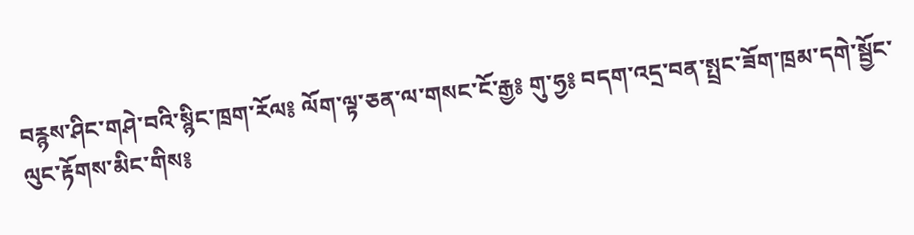བརྙས་ཤིང་གཤེ་བའི་སྙིང་ཁྲག་རོལ༔ ལོག་ལྟ་ཅན་ལ་གསང་ངོ་རྒྱ༔ གུ་ཧྱ༔ བདག་འདྲ་བན་སྤྲང་ཟོག་ཁྲམ་དགེ་སྦྱོང་ལུང་རྟོགས་མིང་གིས༔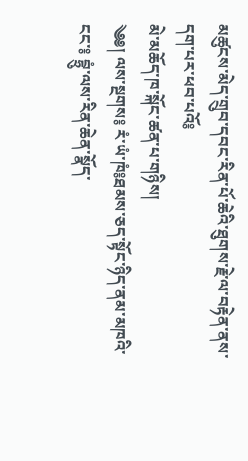མཚུངས་མེད་གྲུབ་དབང་རིན་པོ་ཆེའི་ཐུགས་རྗེ་ལ་བརྟེན་ནས་དག་པར་ཕབ་པའོ༔
མེ་མཆོད་ཁ་སྐོང་ཚན་པ་གཉིས།
༄༅། ལས་སྔགས༔ རཾ་ཡཾ་ཁཾ༔ཐམས་ཅད་སྟོང་ཉིད་ནམ་མཁའི་ངང་༔ བྷྲུཾ་ལས་རིན་ཆེན་སྣོད་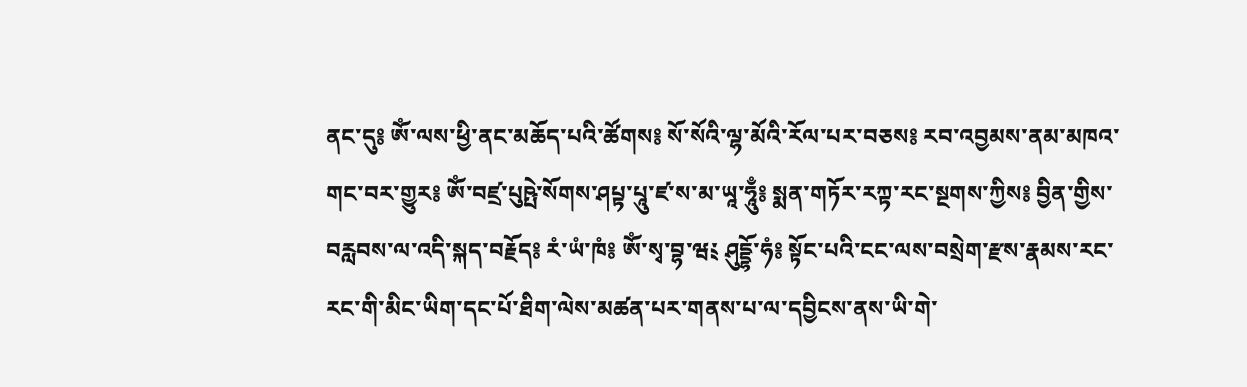ནང་དུ༔ ཨོཾ་ལས་ཕྱི་ནང་མཆོད་པའི་ཚོགས༔ སོ་སོའི་ལྷ་མོའི་རོལ་པར་བཅས༔ རབ་འབྱམས་ནམ་མཁའ་གང་བར་གྱུར༔ ཨོཾ་བཛྲ་པུཥྤེ་སོགས་ཤཔྟ་པཱུ་ཛ་ས་མ་ཡཱ་ཧཱུྃ༔ སྨན་གཏོར་རཀྟ་རང་སྔགས་ཀྱིས༔ བྱིན་གྱིས་བརླབས་ལ་འདི་སྐད་བརྗོད༔ རཾ་ཡཾ་ཁཾ༔ ཨོཾ་སྭ་བྷ་ཝ༴ ཤུདྡྷོ་ཧཾ༔ སྟོང་པའི་ངང་ལས་བསྲེག་རྫས་རྣམས་རང་རང་གི་མིང་ཡིག་དང་པོ་ཐིག་ལེས་མཚན་པར་གནས་པ་ལ་དབྱིངས་ནས་ཡི་གེ་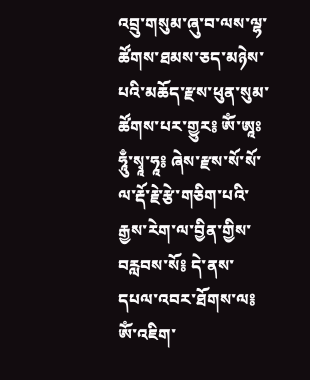འབྲུ་གསུམ་ཞུ་བ་ལས་ལྷ་ཚོགས་ཐམས་ཅད་མཉེས་པའི་མཆོད་རྫས་ཕུན་སུམ་ཚོགས་པར་གྱུར༔ ཨོཾ་ཨཱཿཧཱུྃ་སྭཱ་ཧཱ༔ ཞེས་རྫས་སོ་སོ་ལ་རྡོ་རྗེ་རྩེ་གཅིག་པའི་རྒྱས་རེག་ལ་བྱིན་གྱིས་བརླབས་སོ༔ དེ་ནས་དཔལ་འབར་ཐོགས་ལ༔ ཨོཾ་འཇིག་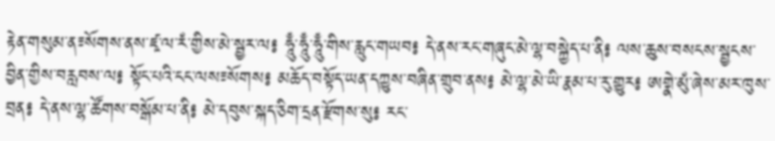རྟེན་གསུམ་ན༴སོགས་ནས་ཛྭ་ལ་རཾ་གྱིས་མེ་སྦྱར་ལ༔ ཧཱུྃ་ཧཱུྃ་ཧཱུྃ་གིས་རླུང་གཡབ༔ དེ་ནས་རང་གཞུང་མེ་ལྷ་བསྐྱེད་པ་ནི༔ ལས་ཆུས་བསངས་སྦྱངས་བྱིན་གྱིས་བརླབས་ལ༔ སྟོང་པའི་ངང་ལས༴སོགས༔ མཆོད་བསྟོད་ཡན་དཀྱུས་བཞིན་གྲུབ་ནས༔ མེ་ལྷ་མེ་ཡི་རྣམ་པ་རུ་གྱུར༔ ཨགྣེ་མུཾ་ཞེས་མར་ཁུས་བྲན༔ དེ་ནས་ལྷ་ཚོགས་བསྒོམ་པ་ནི༔ མེ་དབུས་སྐད་ཅིག་དྲན་རྫོགས་སུ༔ རང་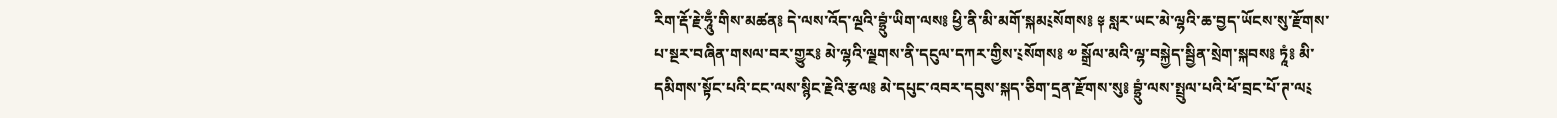རིག་རྡོ་རྗེ་ཧཱུྃ་གིས་མཚན༔ དེ་ལས་འོད་ལྔའི་བྷྲུཾ་ཡིག་ལས༔ ཕྱི་ནི་མི་མགོ་སྐམ༴སོགས༔ ༈ སླར་ཡང་མེ་ལྷའི་ཆ་བྱད་ཡོངས་སུ་རྫོགས་པ་སྔར་བཞིན་གསལ་བར་གྱུར༔ མེ་ལྷའི་ལྗགས་ནི་དངུལ་དཀར་གྱིས་༴སོགས༔ ༧ སྒྲོལ་མའི་ལྷ་བསྐྱེད་སྦྱིན་སྲེག་སྐབས༔ ཏཱཾ༔ མི་དམིགས་སྟོང་པའི་ངང་ལས་སྙིང་རྗེའི་རྩལ༔ མེ་དཔུང་འབར་དབུས་སྐད་ཅིག་དྲན་རྫོགས་སུ༔ བྷྲུཾ་ལས་སྤྲུལ་པའི་ཕོ་བྲང་པོ་ཊ་ལ༴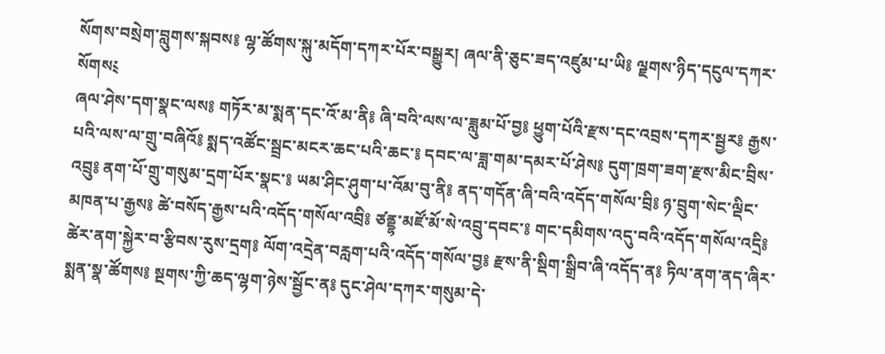སོགས་བསྲེག་བླུགས་སྐབས༔ ལྷ་ཚོགས་སྐུ་མདོག་དཀར་པོར་བསྒྱུར། ཞལ་ནི་ཅུང་ཟད་འཛུམ་པ་ཡི༔ ལྗགས་ཉིད་དངུལ་དཀར་སོགས༴
ཞལ་ཤེས་དག་སྣང་ལས༔ གཏོར་མ་སྨན་དང་འོ་མ་ནི༔ ཞི་བའི་ལས་ལ་ཟླུམ་པོ་བྱ༔ ཕྱུག་པོའི་རྫས་དང་འབྲས་དཀར་སྦྱར༔ རྒྱས་པའི་ལས་ལ་གྲུ་བཞིའོ༔ སྨད་འཚོང་སྦྲང་མངར་ཆང་པའི་ཆང་༔ དབང་ལ་ཟླ་གམ་དམར་པོ་ཤེས༔ དུག་ཁྲག་ཟག་རྫས་མིང་བྲིས་འབྲུ༔ ནག་པོ་གྲུ་གསུམ་དྲག་པོར་སྣང་༔ ཡམ་ཤིང་ཤུག་པ་འོམ་བུ་ནི༔ ནད་གདོན་ཞི་བའི་འདོད་གསོལ་བྲི༔ ཉ་བྲུག་སེང་ལྡིང་མཁན་པ་རྒྱས༔ ཚེ་བསོད་རྒྱས་པའི་འདོད་གསོལ་འབྲི༔ ཙནྡྷ་མཛོ་མོ་སེ་འབྲུ་དབང་༔ གང་དམིགས་འདུ་བའི་འདོད་གསོལ་འདྲི༔ ཚེར་ནག་སྐྱེར་བ་རྩིབས་རུས་དྲག༔ ལོག་འདྲེན་བརླག་པའི་འདོད་གསོལ་བྱ༔ རྫས་ནི་སྡིག་སྒྲིབ་ཞི་འདོད་ན༔ ཏིལ་ནག་ནད་ཞིར་སྨན་སྣ་ཚོགས༔ སྔགས་ཀྱི་ཆད་ལྷག་ཉེས་སྦྱོང་ན༔ དུང་ཤེལ་དཀར་གསུམ་དེ་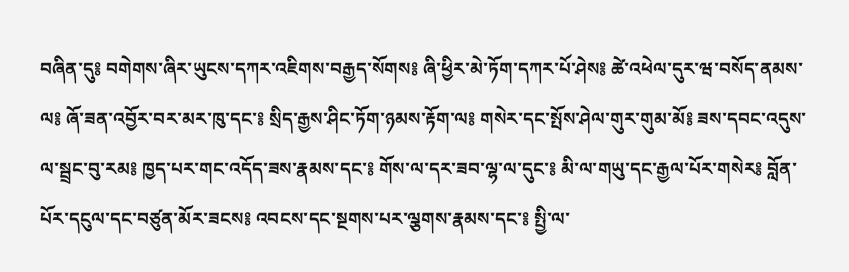བཞིན་དུ༔ བགེགས་ཞིར་ཡུངས་དཀར་འཇིགས་བརྒྱད་སོགས༔ ཞི་ཕྱིར་མེ་ཏོག་དཀར་པོ་ཤེས༔ ཚེ་འཕེལ་དུར་ཝ་བསོད་ནམས་ལ༔ ཞོ་ཟན་འབྱོར་བར་མར་ཁུ་དང་༔ སྲིད་རྒྱས་ཤིང་ཏོག་ཉམས་རྟོག་ལ༔ གསེར་དང་སྤོས་ཤེལ་གུར་གུམ་མོ༔ ཟས་དབང་འདུས་ལ་སྦྲང་བུ་རམ༔ ཁྱད་པར་གང་འདོད་ཟས་རྣམས་དང་༔ གོས་ལ་དར་ཟབ་ལྷ་ལ་དུང་༔ མི་ལ་གཡུ་དང་རྒྱལ་པོར་གསེར༔ བློན་པོར་དངུལ་དང་བཙུན་མོར་ཟངས༔ འབངས་དང་སྔགས་པར་ལྕགས་རྣམས་དང་༔ སྤྱི་ལ་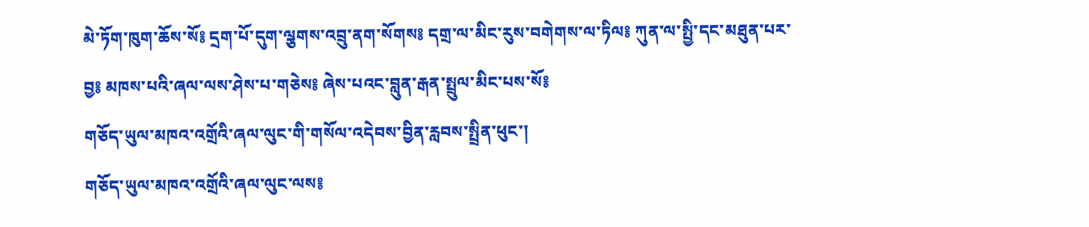མེ་ཏོག་ཁུག་ཆོས་སོ༔ དྲག་པོ་དུག་ལྕགས་འབྲུ་ནག་སོགས༔ དགྲ་ལ་མིང་རུས་བགེགས་ལ་ཏིལ༔ ཀུན་ལ་སྤྱི་དང་མཐུན་པར་བྱ༔ མཁས་པའི་ཞལ་ལས་ཤེས་པ་གཅེས༔ ཞེས་པའང་བླུན་རྒན་སྤྲུལ་མིང་པས་སོ༔
གཅོད་ཡུལ་མཁའ་འགྲོའི་ཞལ་ལུང་གི་གསོལ་འདེབས་བྱིན་རླབས་སྤྲིན་ཕུང་།
གཅོད་ཡུལ་མཁའ་འགྲོའི་ཞལ་ལུང་ལས༔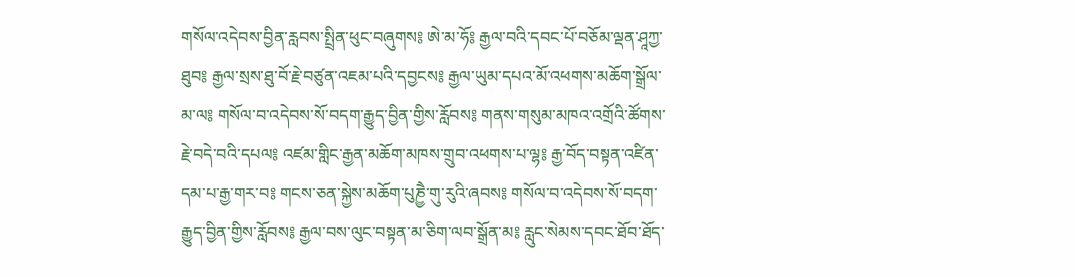གསོལ་འདེབས་བྱིན་རླབས་སྤྲིན་ཕུང་བཞུགས༔ ཨེ་མ་ཧོ༔ རྒྱལ་བའི་དབང་པོ་བཅོམ་ལྡན་ཤཱཀྱ་ཐུབ༔ རྒྱལ་སྲས་ཐུ་བོ་རྗེ་བཙུན་འཇམ་པའི་དབྱངས༔ རྒྱལ་ཡུམ་དཔའ་མོ་འཕགས་མཆོག་སྒྲོལ་མ་ལ༔ གསོལ་བ་འདེབས་སོ་བདག་རྒྱུད་བྱིན་གྱིས་རློབས༔ གནས་གསུམ་མཁའ་འགྲོའི་ཚོགས་རྗེ་བདེ་བའི་དཔལ༔ འཛམ་གླིང་རྒྱན་མཆོག་མཁས་གྲུབ་འཕགས་པ་ལྷ༔ རྒྱ་བོད་བསྟན་འཛིན་དམ་པ་རྒྱ་གར་བ༔ གངས་ཅན་སྐྱེས་མཆོག་པུཎྱཻ་གུ་རུའི་ཞབས༔ གསོལ་བ་འདེབས་སོ་བདག་རྒྱུད་བྱིན་གྱིས་རློབས༔ རྒྱལ་བས་ལུང་བསྟན་མ་ཅིག་ལབ་སྒྲོན་མ༔ རླུང་སེམས་དབང་ཐོབ་ཐོད་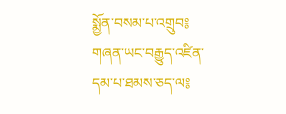སྨྱོན་བསམ་པ་འགྲུབ༔ གཞན་ཡང་བརྒྱུད་འཛིན་དམ་པ་ཐམས་ཅད་ལ༔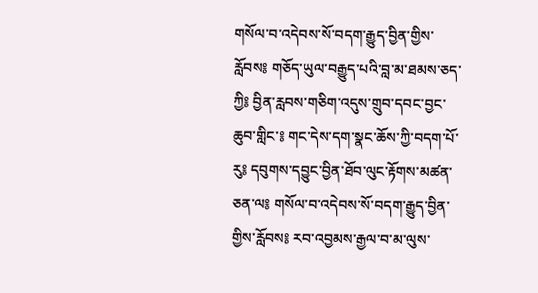གསོལ་བ་འདེབས་སོ་བདག་རྒྱུད་བྱིན་གྱིས་རློབས༔ གཅོད་ཡུལ་བརྒྱུད་པའི་བླ་མ་ཐམས་ཅད་ཀྱི༔ བྱིན་རླབས་གཅིག་འདུས་གྲུབ་དབང་བྱང་ཆུབ་གླིང་༔ གང་དེས་དག་སྣང་ཆོས་ཀྱི་བདག་པོ་རུ༔ དབུགས་དབྱུང་བྱིན་ཐོབ་ལུང་རྟོགས་མཚན་ཅན་ལ༔ གསོལ་བ་འདེབས་སོ་བདག་རྒྱུད་བྱིན་གྱིས་རློབས༔ རབ་འབྱམས་རྒྱལ་བ་མ་ལུས་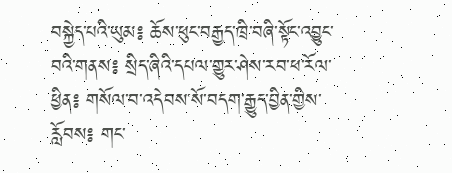བསྐྱེད་པའི་ཡུམ༔ ཆོས་ཕུང་བརྒྱད་ཁྲི་བཞི་སྟོང་འབྱུང་བའི་གནས༔ སྲིད་ཞིའི་དཔལ་གྱུར་ཤེས་རབ་ཕ་རོལ་ཕྱིན༔ གསོལ་བ་འདེབས་སོ་བདག་རྒྱུད་བྱིན་གྱིས་རློབས༔ གང་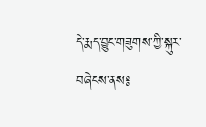དེ་རྨད་བྱུང་གཟུགས་ཀྱི་སྐུར་བཞེངས་ནས༔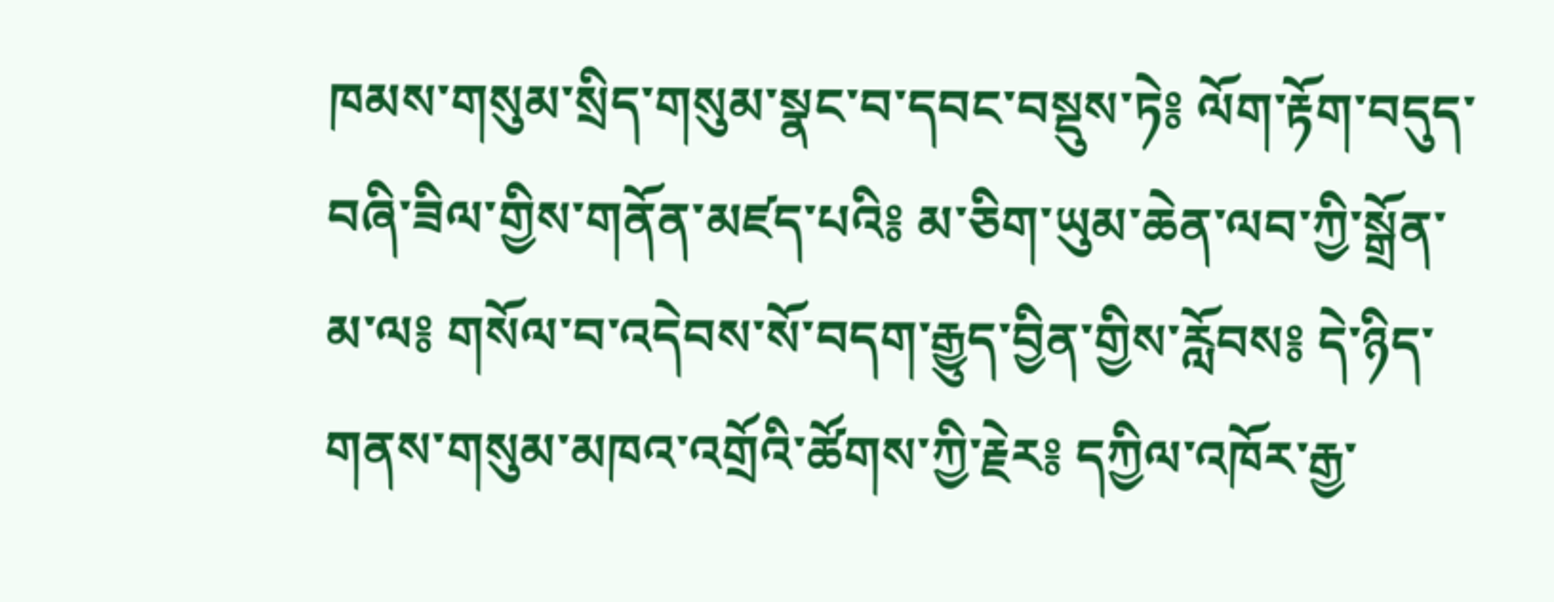ཁམས་གསུམ་སྲིད་གསུམ་སྣང་བ་དབང་བསྡུས་ཏེ༔ ལོག་རྟོག་བདུད་བཞི་ཟིལ་གྱིས་གནོན་མཛད་པའི༔ མ་ཅིག་ཡུམ་ཆེན་ལབ་ཀྱི་སྒྲོན་མ་ལ༔ གསོལ་བ་འདེབས་སོ་བདག་རྒྱུད་བྱིན་གྱིས་རློབས༔ དེ་ཉིད་གནས་གསུམ་མཁའ་འགྲོའི་ཚོགས་ཀྱི་རྗེར༔ དཀྱིལ་འཁོར་རྒྱ་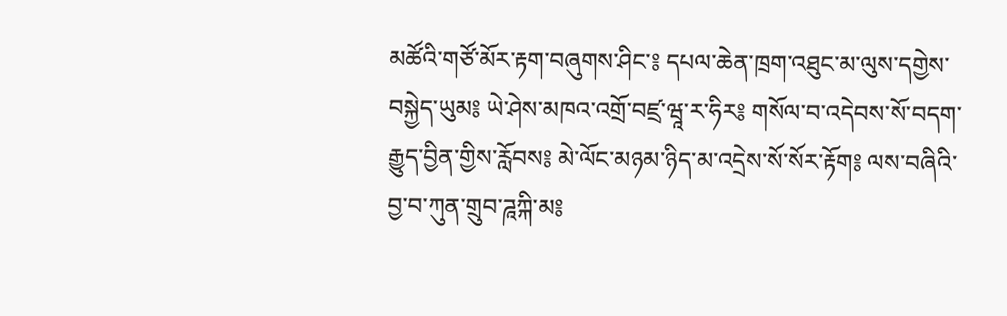མཚོའི་གཙོ་མོར་རྟག་བཞུགས་ཤིང་༔ དཔལ་ཆེན་ཁྲག་འཐུང་མ་ལུས་དགྱེས་བསྐྱེད་ཡུམ༔ ཡེ་ཤེས་མཁའ་འགྲོ་བཛྲ་ཝཱ་ར་ཧིར༔ གསོལ་བ་འདེབས་སོ་བདག་རྒྱུད་བྱིན་གྱིས་རློབས༔ མེ་ལོང་མཉམ་ཉིད་མ་འདྲེས་སོ་སོར་རྟོག༔ ལས་བཞིའི་བྱ་བ་ཀུན་གྲུབ་ཌཱཀྐི་མ༔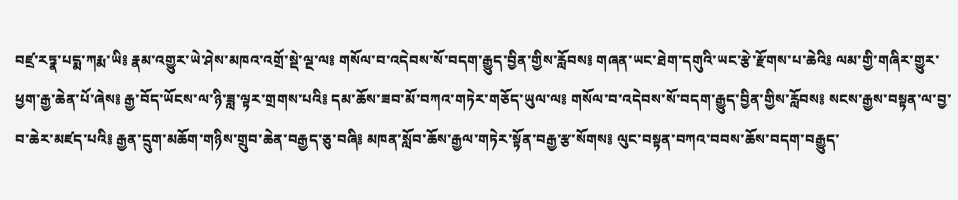བཛྲ་རཏྣ་པདྨ་ཀརྨ་ཡི༔ རྣམ་འགྱུར་ཡེ་ཤེས་མཁའ་འགྲོ་སྡེ་ལྔ་ལ༔ གསོལ་བ་འདེབས་སོ་བདག་རྒྱུད་བྱིན་གྱིས་རློབས༔ གཞན་ཡང་ཐེག་དགུའི་ཡང་རྩེ་རྫོགས་པ་ཆེའི༔ ལམ་གྱི་གཞིར་གྱུར་ཕྱག་རྒྱ་ཆེན་པོ་ཞེས༔ རྒྱ་བོད་ཡོངས་ལ་ཉི་ཟླ་ལྟར་གྲགས་པའི༔ དམ་ཆོས་ཟབ་མོ་བཀའ་གཏེར་གཅོད་ཡུལ་ལ༔ གསོལ་བ་འདེབས་སོ་བདག་རྒྱུད་བྱིན་གྱིས་རློབས༔ སངས་རྒྱས་བསྟན་ལ་བྱ་བ་ཆེར་མཛད་པའི༔ རྒྱན་དྲུག་མཆོག་གཉིས་གྲུབ་ཆེན་བརྒྱད་ཅུ་བཞི༔ མཁན་སློབ་ཆོས་རྒྱལ་གཏེར་སྟོན་བརྒྱ་རྩ་སོགས༔ ལུང་བསྟན་བཀའ་བབས་ཆོས་བདག་བརྒྱུད་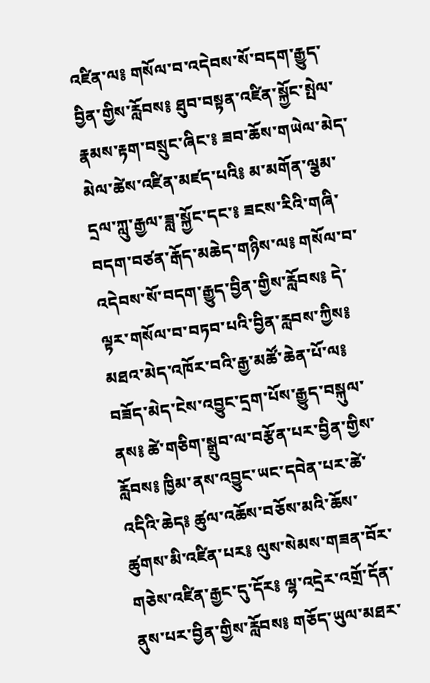འཛིན་ལ༔ གསོལ་བ་འདེབས་སོ་བདག་རྒྱུད་བྱིན་གྱིས་རློབས༔ ཐུབ་བསྟན་འཛིན་སྐྱོང་སྤེལ་རྣམས་རྟག་བསྲུང་ཞིང་༔ ཟབ་ཆོས་གཡེལ་མེད་མེལ་ཚེས་འཛིན་མཛད་པའི༔ མ་མགོན་ལྕམ་དྲལ་ཀླུ་རྒྱལ་ཟླ་སྐྱོང་དང་༔ ཟངས་རིའི་གཞི་བདག་བཙན་རྒོད་མཆེད་གཉིས་ལ༔ གསོལ་བ་འདེབས་སོ་བདག་རྒྱུད་བྱིན་གྱིས་རློབས༔ དེ་ལྟར་གསོལ་བ་བཏབ་པའི་བྱིན་རླབས་ཀྱིས༔ མཐའ་མེད་འཁོར་བའི་རྒྱ་མཚོ་ཆེན་པོ་ལ༔ བཟོད་མེད་ངེས་འབྱུང་དྲག་པོས་རྒྱུད་བསྐུལ་ནས༔ ཚེ་གཅིག་སྒྲུབ་ལ་བརྩོན་པར་བྱིན་གྱིས་རློབས༔ ཁྱིམ་ནས་འབྱུང་ཡང་དབེན་པར་ཚེ་འདིའི་ཆེད༔ ཚུལ་འཆོས་བཅོས་མའི་ཆོས་ཚུགས་མི་འཛིན་པར༔ ལུས་སེམས་གཟན་བོར་གཅེས་འཛིན་རྒྱང་དུ་དོར༔ ལྷ་འདྲེར་འགྲོ་དོན་ནུས་པར་བྱིན་གྱིས་རློབས༔ གཅོད་ཡུལ་མཐར་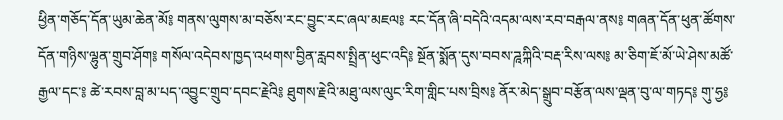ཕྱིན་གཅོད་དོན་ཡུམ་ཆེན་མོ༔ གནས་ལུགས་མ་བཅོས་རང་བྱུང་རང་ཞལ་མཇལ༔ རང་དོན་ཞི་བདེའི་འདམ་ལས་རབ་བརྒལ་ནས༔ གཞན་དོན་ཕུན་ཚོགས་དོན་གཉིས་ལྷུན་གྲུབ་ཤོག༔ གསོལ་འདེབས་ཁྱད་འཕགས་བྱིན་རླབས་སྤྲིན་ཕུང་འདི༔ སྔོན་སྨོན་དུས་བབས་ཌཱཀྐིའི་བརྡ་རིས་ལས༔ མ་ཅིག་ཇོ་མོ་ཡེ་ཤེས་མཚོ་རྒྱལ་དང་༔ ཚེ་རབས་བླ་མ་པད་འབྱུང་གྲུབ་དབང་རྗེའི༔ ཐུགས་རྗེའི་མཐུ་ལས་ལུང་རིག་གླིང་པས་བྲིས༔ ནོར་མེད་སྒྲུབ་བརྩོན་ལས་ལྡན་བུ་ལ་གཏད༔ གུ་ཧྱ༔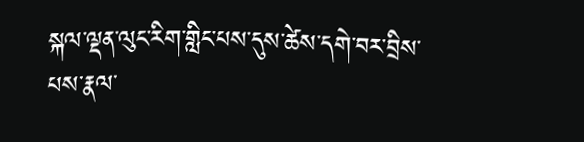སྐལ་ལྡན་ལུང་རིག་གླིང་པས་དུས་ཚེས་དགེ་བར་བྲིས་པས་རྣལ་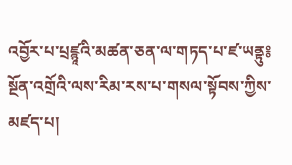འབྱོར་པ་པྲཛྙཱའི་མཚན་ཅན་ལ་གཏད་པ་ཛ་ཡནྟུ༔
སྔོན་འགྲོའི་ལས་རིམ་རས་པ་གསལ་སྟོབས་ཀྱིས་མཛད་པ།